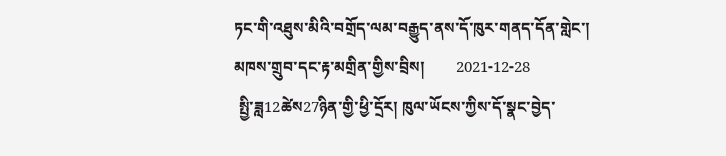ཏང་གི་འཐུས་མིའི་བགྲོད་ལམ་བརྒྱུད་ནས་དོ་ཁུར་གནད་དོན་གླེང་།
མཁས་གྲུབ་དང་རྟ་མགྲིན་གྱིས་བྲིས།        2021-12-28
 སྤྱི་ཟླ12ཚེས27ཉིན་གྱི་ཕྱི་དྲོར། ཁུལ་ཡོངས་ཀྱིས་དོ་སྣང་བྱེད་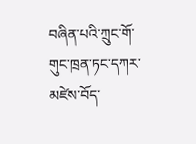བཞིན་པའི་ཀྲུང་གོ་གུང་ཁྲན་ཏང་དཀར་མཛེས་བོད་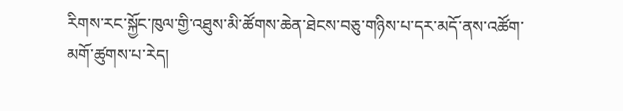རིགས་རང་སྐྱོང་ཁུལ་གྱི་འཐུས་མི་ཚོགས་ཆེན་ཐེངས་བཅུ་གཉིས་པ་དར་མདོ་ནས་འཚོག་མགོ་ཚུགས་པ་རེད།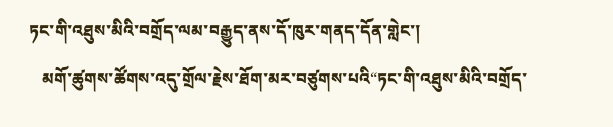ཏང་གི་འཐུས་མིའི་བགྲོད་ལམ་བརྒྱུད་ནས་དོ་ཁུར་གནད་དོན་གླེང་།
   མགོ་ཚུགས་ཚོགས་འདུ་གྲོལ་རྗེས་ཐོག་མར་བཙུགས་པའི“ཏང་གི་འཐུས་མིའི་བགྲོད་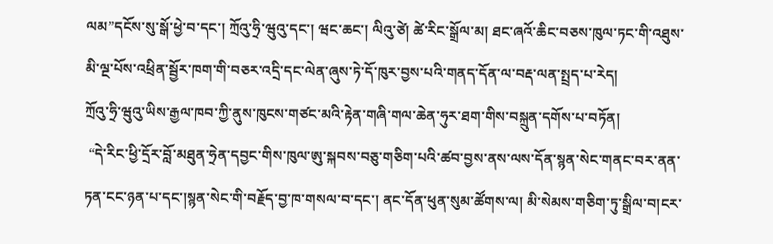ལམ”དངོས་སུ་སྒོ་ཕྱེ་བ་དང་། ཀྲོའུ་ཧྲི་ཝུའུ་དང་། ཝང་ཆང་། ལིའུ་ཙེ། ཚེ་རིང་སྒྲོལ་མ། ཐང་ཞའོ་ཆིང་བཅས་ཁུལ་ཏང་གི་འཐུས་མི་ལྔ་པོས་འཕྲིན་སྦྱོར་ཁག་གི་བཅར་འདྲི་དང་ལེན་ཞུས་ཏེ་དོ་ཁུར་བྱས་པའི་གནད་དོན་ལ་བརྡ་ལན་སྤྲད་པ་རེད།
ཀྲོའུ་ཧྲི་ཝུའུ་ཡིས་རྒྱལ་ཁབ་ཀྱི་ནུས་ཁུངས་གཙང་མའི་རྟེན་གཞི་གལ་ཆེན་ཧུར་ཐག་གིས་བསྐྲུན་དགོས་པ་བཏོན།
 “དེ་རིང་ཕྱི་དྲོར་བློ་མཐུན་ཧྲེན་དབྱང་གིས་ཁུལ་ཨུ་སྐབས་བཅུ་གཅིག་པའི་ཚབ་བྱས་ནས་ལས་དོན་སྙན་སེང་གནང་བར་ནན་ཏན་ངང་ཉན་པ་དང་།སྙན་སེང་གི་བརྗོད་བྱ་ཁ་གསལ་བ་དང་། ནང་དོན་ཕུན་སུམ་ཚོགས་ལ། མི་སེམས་གཅིག་ཏུ་སྒྲིལ་བ།ངར་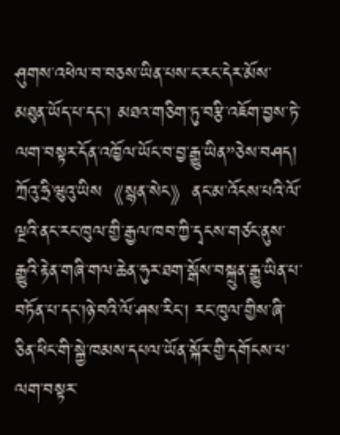ཤུགས་འཕེལ་བ་བཅས་ཡིན་པས་ང་རང་དེར་མོས་མཐུན་ཡོད་པ་དང་། མཐའ་གཅིག་ཏུ་བརྩི་འཇོག་བྱས་ཏེ་ལག་བསྟར་དོན་འཁྱོལ་ཡོང་བ་བྱ་རྒྱུ་ཡིན”ཅེས་བཤད།  ཀྲོའུ་ཧྲི་ཝུའུ་ཡིས《སྙན་སེང》ནང་མ་འོངས་པའི་ལོ་ལྔའི་ནང་རང་ཁུལ་གྱི་རྒྱལ་ཁབ་ཀྱི་དྭངས་གཙང་ནུས་རྒྱུའི་རྟེན་གཞི་གལ་ཆེན་ཧུར་ཐག་སྒོས་བསྐྲུན་རྒྱུ་ཡིན་པ་བཏོན་པ་དང་།ཉེ་བའི་ལོ་ཤས་རིང་། རང་ཁུལ་གྱིས་ཞི་ཅིན་ཕིང་གི་སྐྱེ་ཁམས་དཔལ་ཡོན་སྐོར་གྱི་དགོངས་པ་ལག་བསྟར་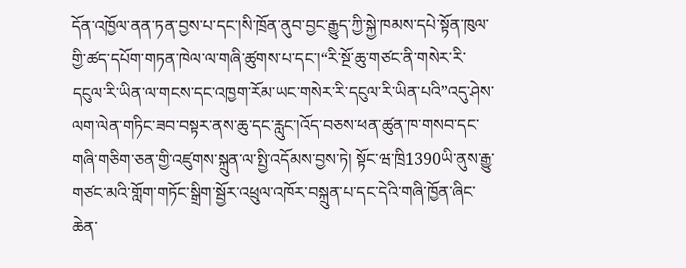དོན་འཁྱོལ་ནན་ཏན་བྱས་པ་དང་།སི་ཁྲོན་ནུབ་བྱང་རྒྱུད་ཀྱི་སྐྱེ་ཁམས་དཔེ་སྟོན་ཁུལ་གྱི་ཚད་དཔོག་གཏན་ཁེལ་ལ་གཞི་ཚུགས་པ་དང་།“རི་སྔོ་ཆུ་གཙང་ནི་གསེར་རི་དངུལ་རི་ཡིན་ལ་གངས་དང་འཁྱག་རོམ་ཡང་གསེར་རི་དངུལ་རི་ཡིན་པའི”འདུ་ཤེས་ལག་ལེན་གཏིང་ཟབ་བསྟར་ནས་ཆུ་དང་རླུང་།འོད་བཅས་ཕན་ཚུན་ཁ་གསབ་དང་གཞི་གཅིག་ཅན་གྱི་འཛུགས་སྐྲུན་ལ་སྤྱི་འདོམས་བྱས་ཏེ། སྟོང་ཝ་ཁྲི1390ཡི་ནུས་རྒྱུ་གཙང་མའི་གློག་གཏོང་སྒྲིག་སྦྱོར་འཕྲུལ་འཁོར་བསྐྲུན་པ་དང་དེའི་གཞི་ཁྱོན་ཞིང་ཆེན་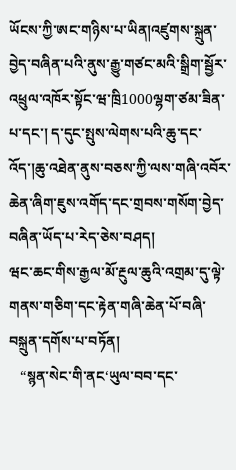ཡོངས་ཀྱི་ཨང་གཉིས་པ་ཡིན།འཛུགས་སྐྲུན་བྱེད་བཞིན་པའི་ནུས་རྒྱུ་གཙང་མའི་སྒྲིག་སྦྱོར་འཕྲུལ་འཁོར་སྟོང་ཝ་ཁྲི1000ལྷག་ཙམ་ཟིན་པ་དང་། ད་དུང་སྤུས་ལེགས་པའི་ཆུ་དང་འོད་།ཆུ་འཐེན་ནུས་བཅས་ཀྱི་ལས་གཞི་འབོར་ཆེན་ཞིག་ཇུས་འགོད་དང་གྲབས་གསོག་བྱེད་བཞིན་ཡོད་པ་རེད་ཅེས་བཤད།
ཝང་ཆང་གིས་རྒྱལ་མོ་རྔུལ་ཆུའི་འགྲམ་དུ་ལྟེ་གནས་གཅིག་དང་རྟེན་གཞི་ཆེན་པོ་བཞི་བསྐྲུན་དགོས་པ་བཏོན།
   “སྙན་སེང་གི་ནང‘ཡུལ་བབ་དང་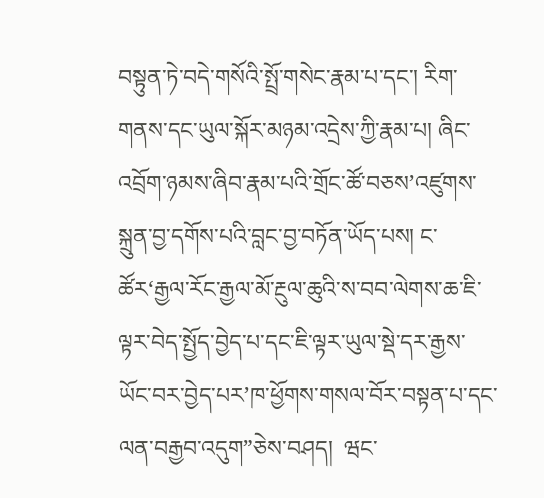བསྟུན་ཏེ་བདེ་གསོའི་སྤྲོ་གསེང་རྣམ་པ་དང་། རིག་གནས་དང་ཡུལ་སྐོར་མཉམ་འདྲེས་ཀྱི་རྣམ་པ། ཞིང་འབྲོག་ཉམས་ཞིབ་རྣམ་པའི་གྲོང་ཚོ་བཅས’འཛུགས་སྐྲུན་བྱ་དགོས་པའི་བླང་བྱ་བཏོན་ཡོད་པས། ང་ཚོར‘རྒྱལ་རོང་རྒྱལ་མོ་རྔུལ་ཆུའི་ས་བབ་ལེགས་ཆ་ཇི་ལྟར་བེད་སྤྱོད་བྱེད་པ་དང་ཇི་ལྟར་ཡུལ་སྡེ་དར་རྒྱས་ཡོང་བར་བྱེད་པར’ཁ་ཕྱོགས་གསལ་བོར་བསྟན་པ་དང་ལན་བརྒྱབ་འདུག”ཅེས་བཤད།  ཝང་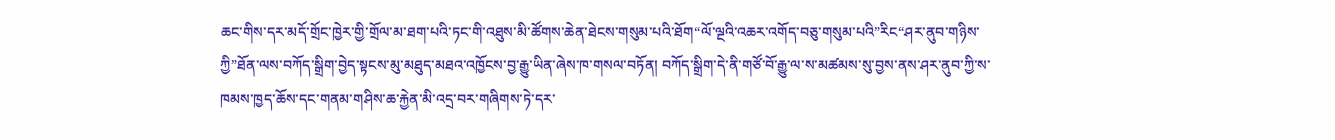ཆང་གིས་དར་མདོ་གྲོང་ཁྱེར་གྱི་གྲོལ་མ་ཐག་པའི་ཏང་གི་འཐུས་མི་ཚོགས་ཆེན་ཐེངས་གསུམ་པའི་ཐོག“ལོ་ལྔའི་འཆར་འགོད་བཅུ་གསུམ་པའི”རིང“ཤར་ནུབ་གཉིས་ཀྱི”ཐོན་ལས་བཀོད་སྒྲིག་བྱེད་སྟངས་མུ་མཐུད་མཐའ་འཁྱོངས་བྱ་རྒྱུ་ཡིན་ཞེས་ཁ་གསལ་བཏོན། བཀོད་སྒྲིག་དེ་ནི་གཙོ་བོ་རྒྱུ་ལ་ས་མཚམས་སུ་བྱས་ནས་ཤར་ནུབ་ཀྱི་ས་ཁམས་ཁྱད་ཆོས་དང་གནམ་གཤིས་ཆ་རྐྱེན་མི་འདྲ་བར་གཞིགས་ཏེ་དར་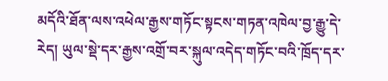མདོའི་ཐོན་ལས་འཕེལ་རྒྱས་གཏོང་སྟངས་གཏན་འཁེལ་བྱ་རྒྱུ་དེ་རེད། ཡུལ་སྡེ་དར་རྒྱས་འགྲོ་བར་སྐུལ་འདེད་གཏོང་བའི་ཁྲོད་དར་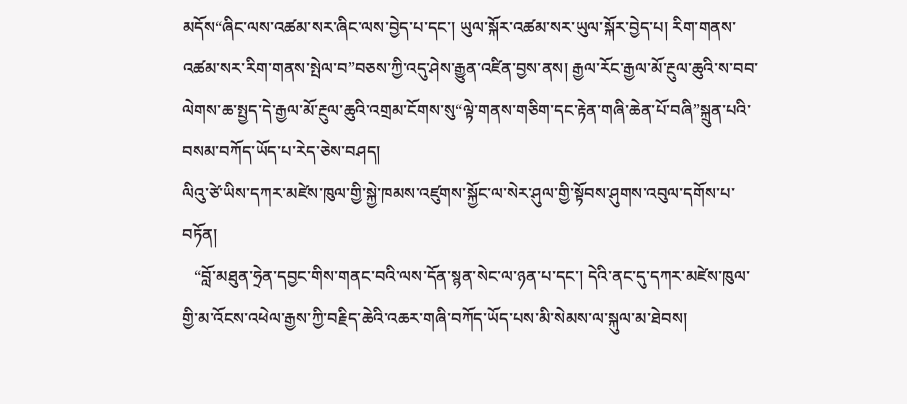མདོས“ཞིང་ལས་འཚམ་སར་ཞིང་ལས་བྱེད་པ་དང་། ཡུལ་སྐོར་འཚམ་སར་ཡུལ་སྐོར་བྱེད་པ། རིག་གནས་འཚམ་སར་རིག་གནས་སྤེལ་བ”བཅས་ཀྱི་འདུ་ཤེས་རྒྱུན་འཛིན་བྱས་ནས། རྒྱལ་རོང་རྒྱལ་མོ་རྔུལ་ཆུའི་ས་བབ་ལེགས་ཆ་སྤྱད་དེ་རྒྱལ་མོ་རྔུལ་ཆུའི་འགྲམ་ངོགས་སུ“ལྟེ་གནས་གཅིག་དང་རྟེན་གཞི་ཆེན་པོ་བཞི”སྐྲུན་པའི་བསམ་བཀོད་ཡོད་པ་རེད་ཅེས་བཤད།
ལིའུ་ཙེ་ཡིས་དཀར་མཛེས་ཁུལ་གྱི་སྐྱེ་ཁམས་འཛུགས་སྐྱོང་ལ་སེར་ཤུལ་གྱི་སྟོབས་ཤུགས་འབུལ་དགོས་པ་བཏོན།
   “བློ་མཐུན་ཧྲེན་དབྱང་གིས་གནང་བའི་ལས་དོན་སྙན་སེང་ལ་ཉན་པ་དང་། དེའི་ནང་དུ་དཀར་མཛེས་ཁུལ་གྱི་མ་འོངས་འཕེལ་རྒྱས་ཀྱི་བརྗིད་ཆེའི་འཆར་གཞི་བཀོད་ཡོད་པས་མི་སེམས་ལ་སྐུལ་མ་ཐེབས།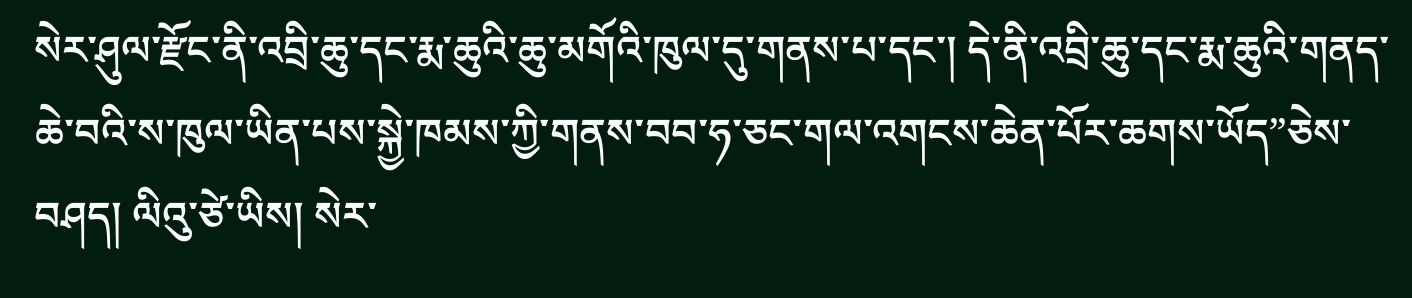སེར་ཤུལ་རྫོང་ནི་འབྲི་ཆུ་དང་རྨ་ཆུའི་ཆུ་མགོའི་ཁུལ་དུ་གནས་པ་དང་། དེ་ནི་འབྲི་ཆུ་དང་རྨ་ཆུའི་གནད་ཆེ་བའི་ས་ཁུལ་ཡིན་པས་སྐྱེ་ཁམས་ཀྱི་གནས་བབ་ཧ་ཅང་གལ་འགངས་ཆེན་པོར་ཆགས་ཡོད”ཅེས་བཤད། ལིའུ་ཙེ་ཡིས། སེར་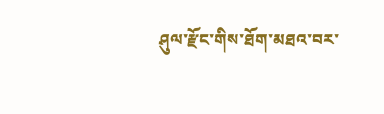ཤུལ་རྫོང་གིས་ཐོག་མཐའ་བར་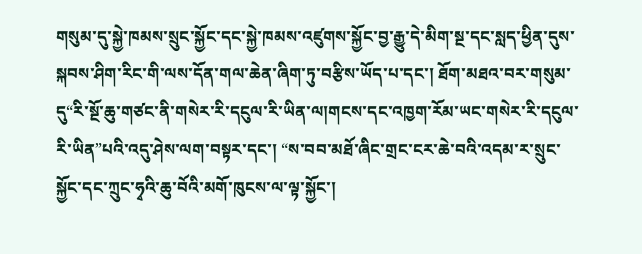གསུམ་དུ་སྐྱེ་ཁམས་སྲུང་སྐྱོང་དང་སྐྱེ་ཁམས་འཛུགས་སྐྱོང་བྱ་རྒྱུ་དེ་མིག་སྔ་དང་སླད་ཕྱིན་དུས་སྐབས་ཤིག་རིང་གི་ལས་དོན་གལ་ཆེན་ཞིག་ཏུ་བརྩིས་ཡོད་པ་དང་། ཐོག་མཐའ་བར་གསུམ་དུ“རི་སྔོ་ཆུ་གཙང་ནི་གསེར་རི་དངུལ་རི་ཡིན་ལ།གངས་དང་འཁྱག་རོམ་ཡང་གསེར་རི་དངུལ་རི་ཡིན”པའི་འདུ་ཤེས་ལག་བསྟར་དང་། “ས་བབ་མཐོ་ཞིང་གྲང་ངར་ཆེ་བའི་འདམ་ར་སྲུང་སྐྱོང་དང་ཀྲུང་ཧྭའི་ཆུ་བོའི་མགོ་ཁུངས་ལ་ལྟ་སྐྱོང་།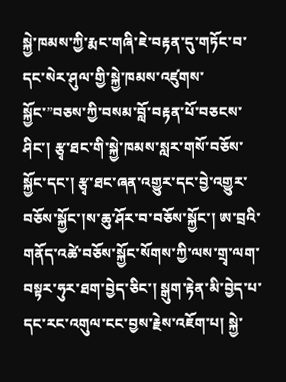སྐྱེ་ཁམས་ཀྱི་རྨང་གཞི་ཇེ་བརྟན་དུ་གཏོང་བ་དང་སེར་ཤུལ་གྱི་སྐྱེ་ཁམས་འཛུགས་སྐྱོང་”བཅས་ཀྱི་བསམ་བློ་བརྟན་པོ་བཅངས་ཤིང་། རྩྭ་ཐང་གི་སྐྱེ་ཁམས་སླར་གསོ་བཅོས་སྐྱོང་དང་། རྩྭ་ཐང་ཞན་འགྱུར་དང་བྱེ་འགྱུར་བཅོས་སྐྱོང་།ས་ཆུ་ཤོར་བ་བཅོས་སྐྱོང་། ཨ་བྲའི་གནོད་འཚེ་བཅོས་སྐྱོང་སོགས་ཀྱི་ལས་གྲྭ་ལག་བསྟར་ཧུར་ཐག་བྱེད་ཅིང་། སྒུག་རྟེན་མི་བྱེད་པ་དང་རང་འགུལ་ངང་བྱས་རྗེས་འཇོག་པ། སྐྱེ་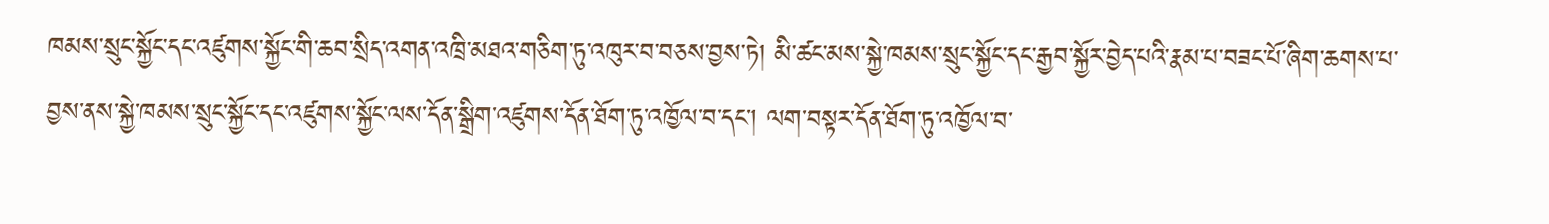ཁམས་སྲུང་སྐྱོང་དང་འཛུགས་སྐྱོང་གི་ཆབ་སྲིད་འགན་འཁྲི་མཐའ་གཅིག་ཏུ་འཁུར་བ་བཅས་བྱས་ཏེ། མི་ཚང་མས་སྐྱེ་ཁམས་སྲུང་སྐྱོང་དང་རྒྱབ་སྐྱོར་བྱེད་པའི་རྣམ་པ་བཟང་པོ་ཞིག་ཆགས་པ་བྱས་ནས་སྐྱེ་ཁམས་སྲུང་སྐྱོང་དང་འཛུགས་སྐྱོང་ལས་དོན་སྒྲིག་འཛུགས་དོན་ཐོག་ཏུ་འཁྱོལ་བ་དང་། ལག་བསྟར་དོན་ཐོག་ཏུ་འཁྱོལ་བ་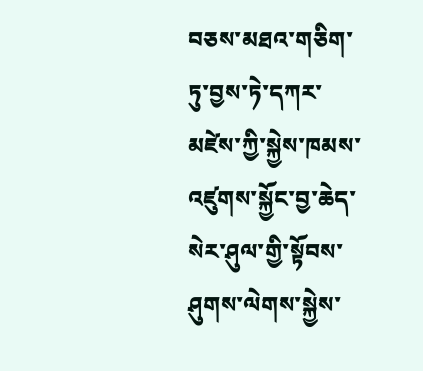བཅས་མཐའ་གཅིག་ཏུ་བྱས་ཏེ་དཀར་མཛེས་ཀྱི་སྐྱེས་ཁམས་འཛུགས་སྐྱོང་བྱ་ཆེད་སེར་ཤུལ་གྱི་སྟོབས་ཤུགས་ལེགས་སྐྱེས་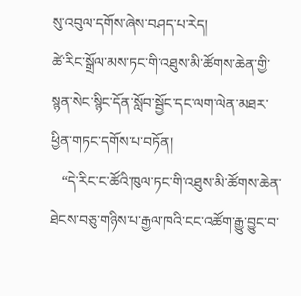སུ་འབུལ་དགོས་ཞེས་བཤད་པ་རེད།
ཚེ་རིང་སྒྲོལ་མས་ཏང་གི་འཐུས་མི་ཚོགས་ཆེན་གྱི་སྙན་སེང་སྙིང་དོན་སློབ་སྦྱོང་དང་ལག་ལེན་མཐར་ཕྱིན་གཏང་དགོས་པ་བཏོན།
   “དེ་རིང་ང་ཚོའི་ཁུལ་ཏང་གི་འཐུས་མི་ཚོགས་ཆེན་ཐེངས་བཅུ་གཉིས་པ་རྒྱལ་ཁའི་ངང་འཚོག་རྒྱུ་བྱུང་བ་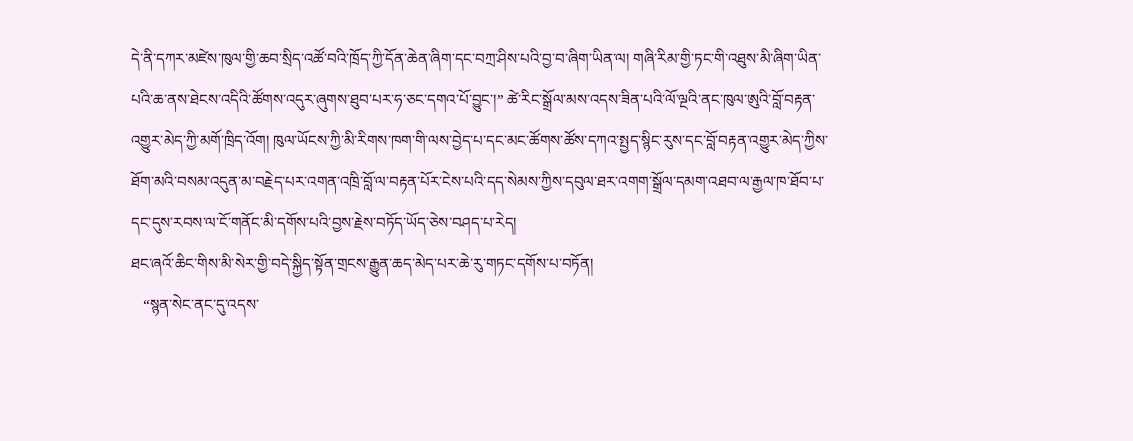དེ་ནི་དཀར་མཛེས་ཁུལ་གྱི་ཆབ་སྲིད་འཚོ་བའི་ཁྲོད་ཀྱི་དོན་ཆེན་ཞིག་དང་བཀྲ་ཤིས་པའི་བྱ་བ་ཞིག་ཡིན་ལ། གཞི་རིམ་གྱི་ཏང་གི་འཐུས་མི་ཞིག་ཡིན་པའི་ཆ་ནས་ཐེངས་འདིའི་ཚོགས་འདུར་ཞུགས་ཐུབ་པར་ཧ་ཅང་དགའ་པོ་བྱུང་།” ཚེ་རིང་སྒྲོལ་མས་འདས་ཟིན་པའི་ལོ་ལྔའི་ནང་ཁུལ་ཨུའི་བློ་བརྟན་འགྱུར་མེད་ཀྱི་མགོ་ཁྲིད་འོག། ཁུལ་ཡོངས་ཀྱི་མི་རིགས་ཁག་གི་ལས་བྱེད་པ་དང་མང་ཚོགས་ཚོས་དཀའ་སྤྱད་སྙིང་རུས་དང་བློ་བརྟན་འགྱུར་མེད་ཀྱིས་ཐོག་མའི་བསམ་འདུན་མ་བརྗེད་པར་འགན་འཁྲི་བློ་ལ་བརྟན་པོར་ངེས་པའི་དད་སེམས་ཀྱིས་དབུལ་ཐར་འགག་སྒྲོལ་དམག་འཐབ་ལ་རྒྱལ་ཁ་ཐོབ་པ་དང་དུས་རབས་ལ་ངོ་གནོང་མི་དགོས་པའི་བྱས་རྗེས་བཏོད་ཡོད་ཅེས་བཤད་པ་རེད།
ཐང་ཞའོ་ཆིང་གིས་མི་སེར་གྱི་བདེ་སྐྱིད་སྟོན་གྲངས་རྒྱུན་ཆད་མེད་པར་ཆེ་རུ་གཏང་དགོས་པ་བཏོན།
   “སྙན་སེང་ནང་དུ་འདས་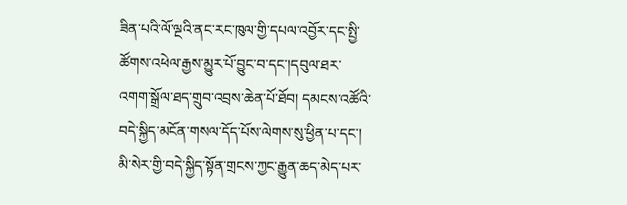ཟིན་པའི་ལོ་ལྔའི་ནང་རང་ཁུལ་གྱི་དཔལ་འབྱོར་དང་སྤྱི་ཚོགས་འཕེལ་རྒྱས་མྱུར་པོ་བྱུང་བ་དང་།དབུལ་ཐར་འགག་སྒྲོལ་ཐད་གྲུབ་འབྲས་ཆེན་པོ་ཐོབ། དམངས་འཚོའི་བདེ་སྐྱིད་མངོན་གསལ་དོད་པོས་ལེགས་སུ་ཕྱིན་པ་དང་། མི་སེར་གྱི་བདེ་སྐྱིད་སྟོན་གྲངས་ཀྱང་རྒྱུན་ཆད་མེད་པར་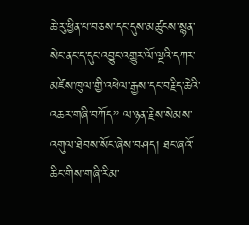ཆེ་རུ་ཕྱིན་པ་བཅས་དང་དུས་མཚུངས་སྙན་སེང་ནང་ད་དུང་འབྱུང་འགྱུར་ལོ་ལྔའི་དཀར་མཛེས་ཁུལ་གྱི་འཕེལ་རྒྱས་དང་བརྗིད་ཆེའི་འཆར་གཞི་བཀོད” ལ་ཉན་རྗེས་སེམས་འགུལ་ཐེབས་སོང་ཞེས་བཤད། ཐང་ཞའོ་ཆིང་གིས་གཞི་རིམ་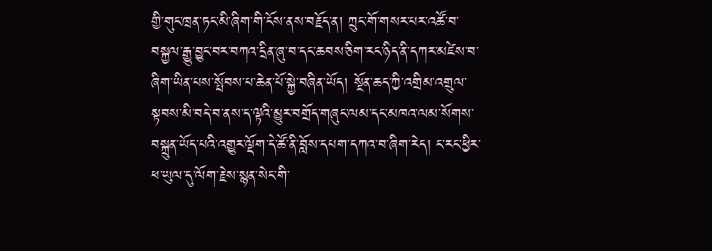གྱི་གུང་ཁྲན་ཏང་མི་ཞིག་གི་ངོས་ནས་བརྗོད་ན། ཀྲུང་གོ་གསར་པར་འཚོ་བ་བསྐྱལ་རྒྱུ་བྱུང་བར་བཀའ་དྲིན་ཞུ་བ་དང་ཆབས་ཅིག་རང་ཉིད་ནི་དཀར་མཛེས་བ་ཞིག་ཡིན་པས་སྤོབས་པ་ཆེན་པོ་སྐྱེ་བཞིན་ཡོད། སྔོན་ཆད་ཀྱི་འགྲིམ་འགྲུལ་སྟབས་མི་བདེ་བ་ནས་ད་ལྟའི་མྱུར་བགྲོད་གཞུང་ལམ་དང་མཁའ་ལམ་སོགས་བསྐྲུན་ཡོད་པའི་འགྱུར་ལྡོག་དེ་ཚོ་ནི་བློས་དཔག་དཀའ་བ་ཞིག་རེད། ང་རང་ཕྱིར་ཕ་ཡུལ་དུ་ལོག་རྗེས་སྙན་སེང་གི་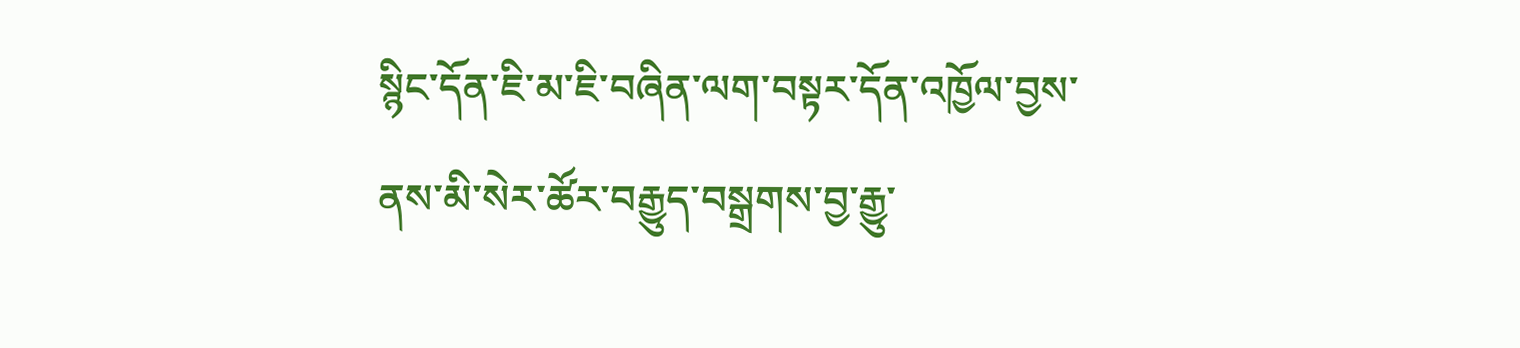སྙིང་དོན་ཇི་མ་ཇི་བཞིན་ལག་བསྟར་དོན་འཁྱོལ་བྱས་ནས་མི་སེར་ཚོར་བརྒྱུད་བསྒྲགས་བྱ་རྒྱུ་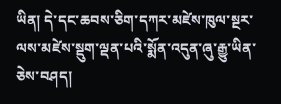ཡིན། དེ་དང་ཆབས་ཅིག་དཀར་མཛེས་ཁུལ་སྔར་ལས་མཛེས་སྡུག་ལྡན་པའི་སྨོན་འདུན་ཞུ་རྒྱུ་ཡིན་ཅེས་བཤད།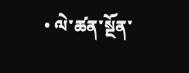• ལེ་ཚན་སྔོན་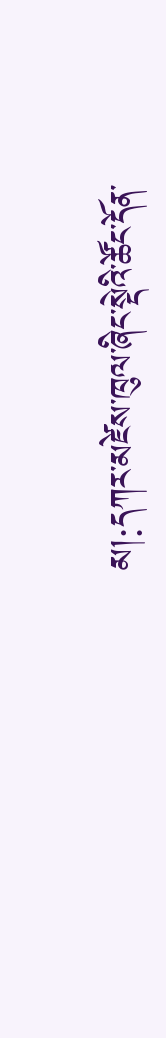མ།:དཀར་མཛེས་ཁུལ་ཞིང་སྡེའི་ཚོང་དོན་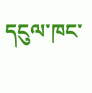དངུལ་ཁང་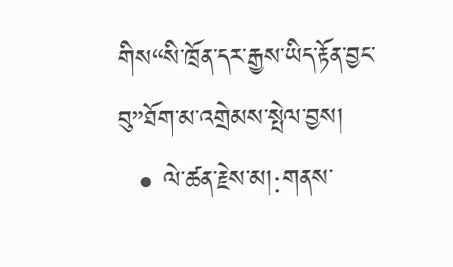གིས“སི་ཁྲོན་དར་རྒྱས་ཡིད་རྟོན་བྱང་བུ”ཐོག་མ་འགྲེམས་སྤེལ་བྱས།
  • ལེ་ཚན་རྗེས་མ།:གནས་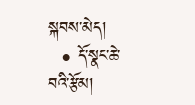སྐབས་མེད།
  • དོ་སྣང་ཆེ་བའི་རྩོམ།